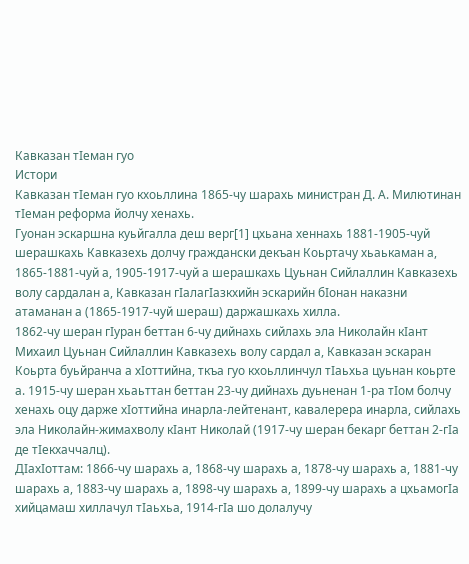Кавказан тӀеман гуо
Истори
Кавказан тӀеман гуо кхоьллина 1865-чу шарахь министран Д. А. Милютинан тӀеман реформа йолчу хенахь.
Гуонан эскаршна куьйгалла деш верг[1] цхьана хеннахь 1881-1905-чуй шерашкахь Кавказехь долчу граждански декъан Коьртачу хьаькаман а, 1865-1881-чуй а, 1905-1917-чуй а шерашкахь Цуьнан Сийлаллин Кавказехь волу сардалан а, Кавказан гӀалагӀазкхийн эскарийн бӀонан наказни атаманан а (1865-1917-чуй шераш) даржашкахь хилла.
1862-чу шеран гӀуран беттан 6-чу дийнахь сийлахь эла Николайн кӀант Михаил Цуьнан Сийлаллин Кавказехь волу сардал а, Кавказан эскаран Коьрта буьйранча а хӀоттийна, ткъа гуо кхоьллинчул тӀаьхьа цуьнан коьрте а. 1915-чу шеран хьаьттан беттан 23-чу дийнахь дуьненан 1-ра тӀом болчу хенахь оцу дарже хӀоттийна инарла-лейтенант, кавалерера инарла, сийлахь эла Николайн-жимахволу кӀант Николай (1917-чу шеран бекарг беттан 2-гӀа де тӀекхаччалц).
ДӀахӀоттам: 1866-чу шарахь а, 1868-чу шарахь а, 1878-чу шарахь а, 1881-чу шарахь а, 1883-чу шарахь а, 1898-чу шарахь а, 1899-чу шарахь а цхьамогӀа хийцамаш хиллачул тӀаьхьа, 1914-гӀа шо долалучу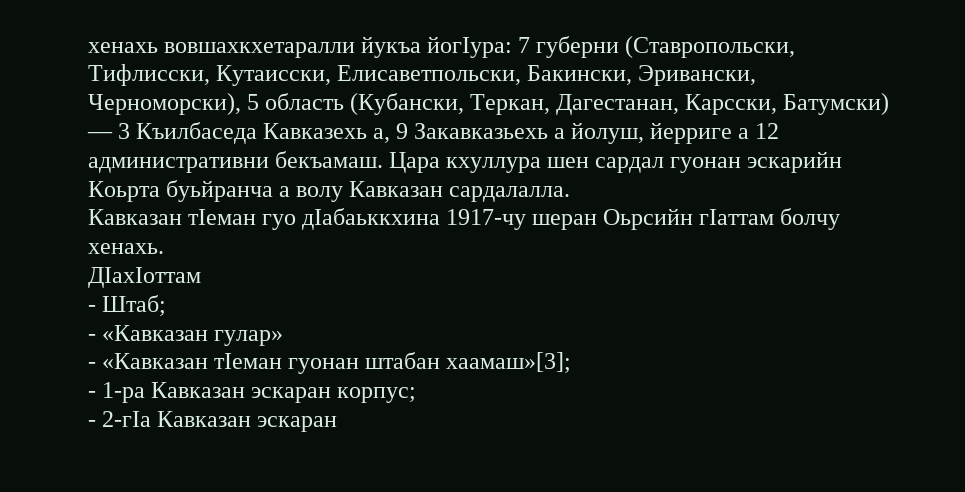хенахь вовшахкхетаралли йукъа йогӀура: 7 губерни (Ставропольски, Тифлисски, Кутаисски, Елисаветпольски, Бакински, Эривански, Черноморски), 5 область (Кубански, Теркан, Дагестанан, Карсски, Батумски) — 3 Къилбаседа Кавказехь а, 9 Закавказьехь а йолуш, йерриге а 12 административни бекъамаш. Цара кхуллура шен сардал гуонан эскарийн Коьрта буьйранча а волу Кавказан сардалалла.
Кавказан тӀеман гуо дӀабаьккхина 1917-чу шеран Оьрсийн гӀаттам болчу хенахь.
ДӀахӀоттам
- Штаб;
- «Кавказан гулар»
- «Кавказан тӀеман гуонан штабан хаамаш»[3];
- 1-ра Кавказан эскаран корпус;
- 2-гӀа Кавказан эскаран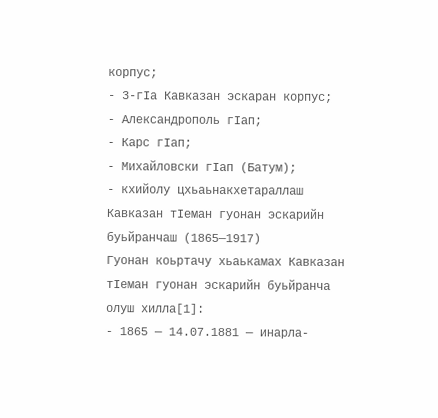корпус;
- 3-гӀа Кавказан эскаран корпус;
- Александрополь гӀап;
- Карс гӀап;
- Михайловски гӀап (Батум);
- кхийолу цхьаьнакхетараллаш
Кавказан тӀеман гуонан эскарийн буьйранчаш (1865—1917)
Гуонан коьртачу хьаькамах Кавказан тӀеман гуонан эскарийн буьйранча олуш хилла[1]:
- 1865 — 14.07.1881 — инарла-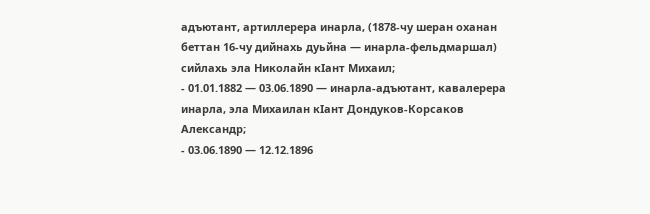адъютант, артиллерера инарла, (1878-чу шеран оханан беттан 16-чу дийнахь дуьйна — инарла-фельдмаршал) сийлахь эла Николайн кӀант Михаил;
- 01.01.1882 — 03.06.1890 — инарла-адъютант, кавалерера инарла, эла Михаилан кӀант Дондуков-Корсаков Александр;
- 03.06.1890 — 12.12.1896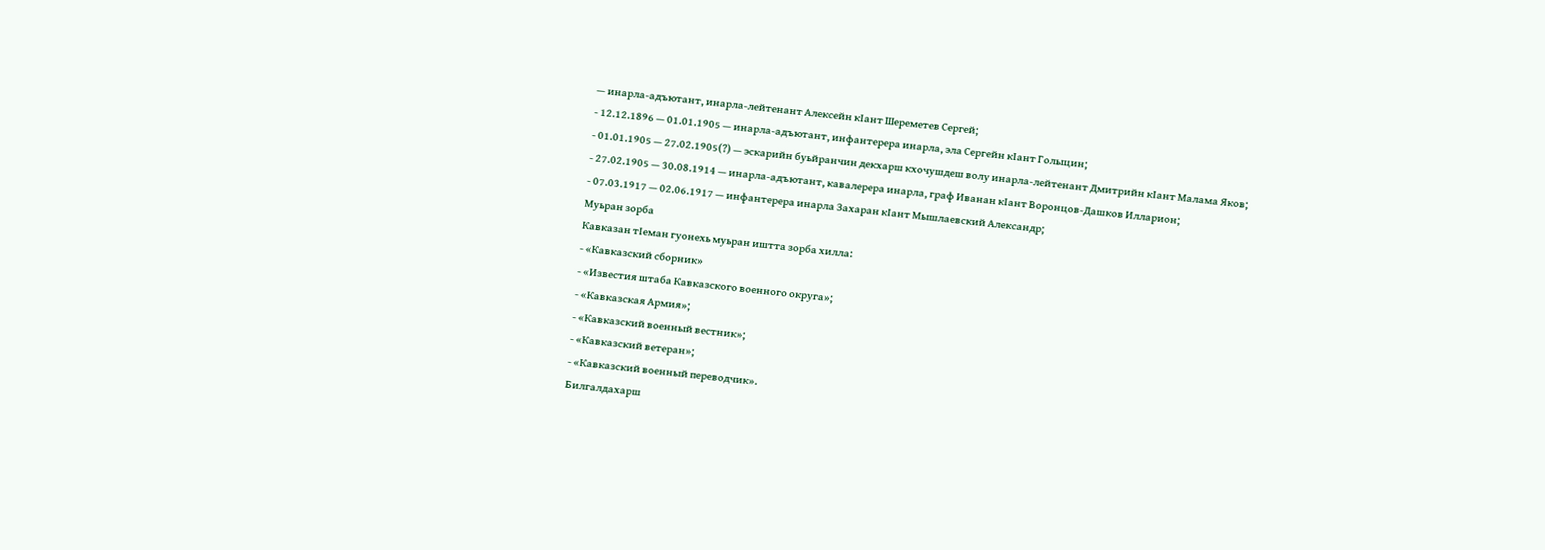— инарла-адъютант, инарла-лейтенант Алексейн кӀант Шереметев Сергей;
- 12.12.1896 — 01.01.1905 — инарла-адъютант, инфантерера инарла, эла Сергейн кӀант Голыцин;
- 01.01.1905 — 27.02.1905(?) — эскарийн буьйранчин декхарш кхочушдеш волу инарла-лейтенант Дмитрийн кӀант Малама Яков;
- 27.02.1905 — 30.08.1914 — инарла-адъютант, кавалерера инарла, граф Иванан кӀант Воронцов-Дашков Илларион;
- 07.03.1917 — 02.06.1917 — инфантерера инарла Захаран кӀант Мышлаевский Александр;
Муьран зорба
Кавказан тӀеман гуонехь муьран иштта зорба хилла:
- «Кавказский сборник»
- «Известия штаба Кавказского военного округа»;
- «Кавказская Армия»;
- «Кавказский военный вестник»;
- «Кавказский ветеран»;
- «Кавказский военный переводчик».
Билгалдахарш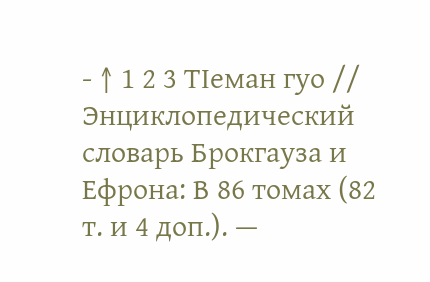- ↑ 1 2 3 ТIеман гуо // Энциклопедический словарь Брокгауза и Ефрона: В 86 томах (82 т. и 4 доп.). —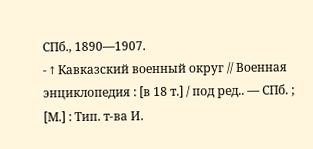СПб., 1890—1907.
- ↑ Кавказский военный округ // Военная энциклопедия : [в 18 т.] / под ред.. — СПб. ; [М.] : Тип. т-ва И.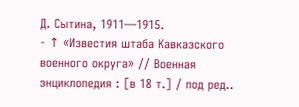Д. Сытина, 1911—1915.
- ↑ «Известия штаба Кавказского военного округа» // Военная энциклопедия : [в 18 т.] / под ред..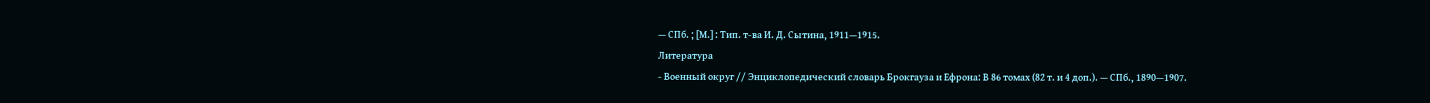— СПб. ; [М.] : Тип. т-ва И. Д. Сытина, 1911—1915.
Литература
- Военный округ // Энциклопедический словарь Брокгауза и Ефрона: В 86 томах (82 т. и 4 доп.). — СПб., 1890—1907.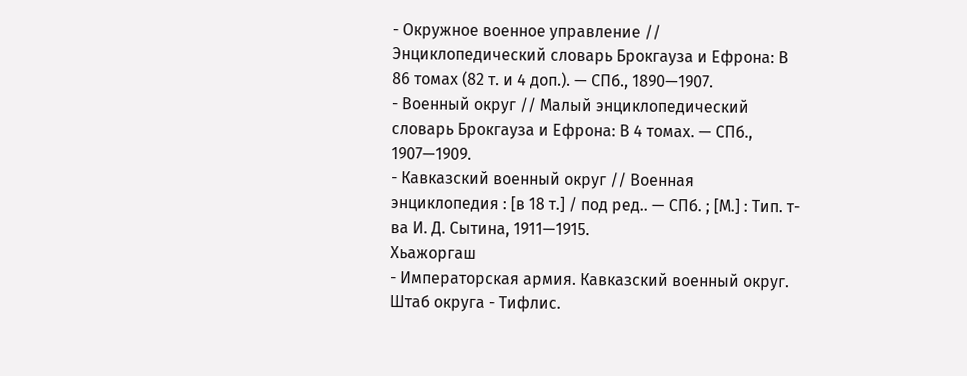- Окружное военное управление // Энциклопедический словарь Брокгауза и Ефрона: В 86 томах (82 т. и 4 доп.). — СПб., 1890—1907.
- Военный округ // Малый энциклопедический словарь Брокгауза и Ефрона: В 4 томах. — СПб., 1907—1909.
- Кавказский военный округ // Военная энциклопедия : [в 18 т.] / под ред.. — СПб. ; [М.] : Тип. т-ва И. Д. Сытина, 1911—1915.
Хьажоргаш
- Императорская армия. Кавказский военный округ. Штаб округа - Тифлис.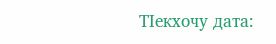ТӀекхочу дата: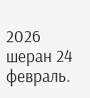2026 шеран 24 февраль.